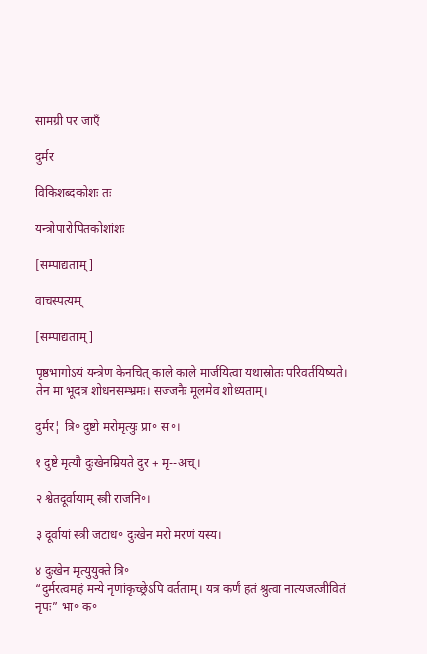सामग्री पर जाएँ

दुर्मर

विकिशब्दकोशः तः

यन्त्रोपारोपितकोशांशः

[सम्पाद्यताम्]

वाचस्पत्यम्

[सम्पाद्यताम्]

पृष्ठभागोऽयं यन्त्रेण केनचित् काले काले मार्जयित्वा यथास्रोतः परिवर्तयिष्यते। तेन मा भूदत्र शोधनसम्भ्रमः। सज्जनैः मूलमेव शोध्यताम्।

दुर्मर¦ त्रि॰ दुष्टो मरोमृत्युः प्रा॰ स॰।

१ दुष्टे मृत्यौ दुःखेनम्रियते दुर + मृ--अच्।

२ श्वेतदूर्वायाम् स्त्री राजनि॰।

३ दूर्वायां स्त्री जटाध॰ दुःखेन मरो मरणं यस्य।

४ दुःखेन मृत्युयुक्ते त्रि॰
“दुर्मरत्वमहं मन्ये नृणांकृच्छ्रेऽपि वर्तताम्। यत्र कर्णं हतं श्रुत्वा नात्यजत्जीवितं नृपः” भा॰ क॰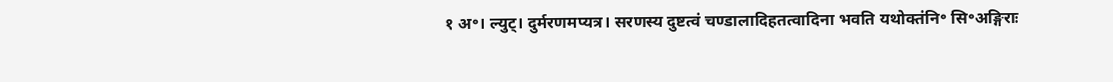१ अ॰। ल्युट्। दुर्मरणमप्यत्र। सरणस्य दुष्टत्वं चण्डालादिहतत्वादिना भवति यथोक्तंनि॰ सि॰अङ्गिराः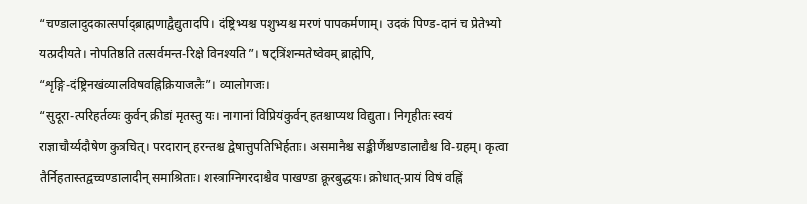“चण्डालादुदकात्सर्पाद्ब्राह्मणाद्वैद्युतादपि। दंष्ट्रिभ्यश्च पशुभ्यश्च मरणं पापकर्मणाम्। उदकं पिण्ड-दानं च प्रेतेभ्यो यत्प्रदीयते। नोपतिष्ठति तत्सर्वमन्त-रिक्षे विनश्यति”। षट्त्रिंशन्मतेष्वेवम् ब्राह्मेपि,
“शृङ्गि-दंष्ट्रिनखंव्यालविषवह्निक्रियाजलैः”। व्यालोगजः।
“सुदूरा-त्परिहर्तव्यः कुर्वन् क्रीडां मृतस्तु यः। नागानां विप्रियंकुर्वन् हतश्चाप्यथ विद्युता। निगृहीतः स्वयं राज्ञाचौर्य्यदौषेण कुत्रचित्। परदारान् हरन्तश्च द्वेषात्तुपतिभिर्हताः। असमानैश्च सङ्कीर्णैश्चण्डालाद्यैश्च वि-ग्रहम्। कृत्वा तैर्निहतास्तद्वच्चण्डालादीन् समाश्रिताः। शस्त्राग्निगरदाश्चैव पाखण्डा क्रूरबुद्धयः। क्रोधात्-प्रायं विषं वह्निं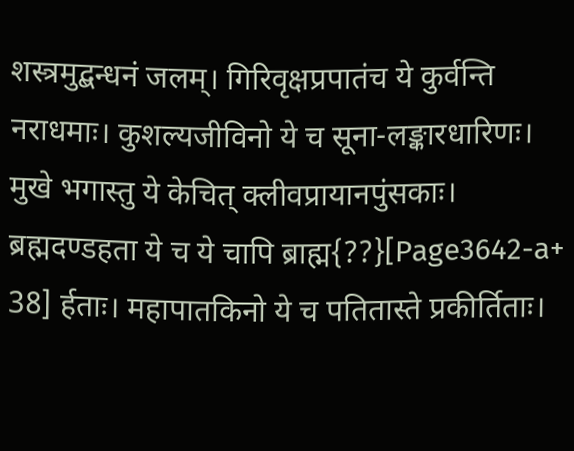शस्त्रमुद्बन्धनं जलम्। गिरिवृक्षप्रपातंच ये कुर्वन्ति नराधमाः। कुशल्यजीविनो ये च सूना-लङ्कारधारिणः। मुखे भगास्तु ये केचित् क्लीवप्रायानपुंसकाः। ब्रह्मदण्डहता ये च ये चापि ब्राह्म{??}[Page3642-a+ 38] र्हताः। महापातकिनो ये च पतितास्ते प्रकीर्तिताः।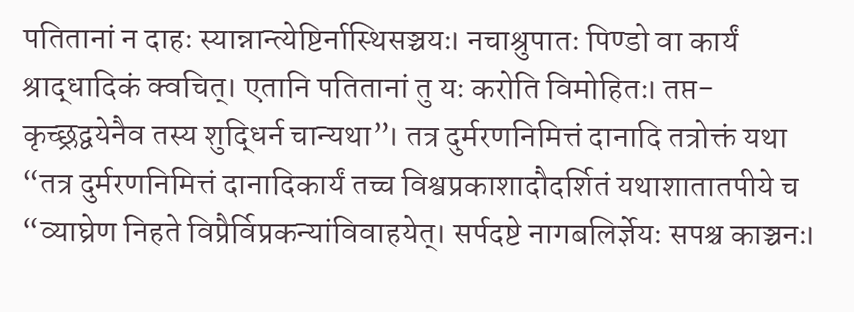पतितानां न दाहः स्यान्नान्त्येष्टिर्नास्थिसञ्चयः। नचाश्रुपातः पिण्डो वा कार्यं श्राद्धादिकं क्वचित्। एतानि पतितानां तु यः करोति विमोहितः। तप्त-कृच्छ्रद्वयेनैव तस्य शुद्धिर्न चान्यथा”। तत्र दुर्मरणनिमित्तं दानादि तत्रोक्तं यथा
“तत्र दुर्मरणनिमित्तं दानादिकार्यं तच्च विश्वप्रकाशादौदर्शितं यथाशातातपीये च
“व्याघ्रेण निहते विप्रैर्विप्रकन्यांविवाहयेत्। सर्पदष्टे नागबलिर्ज्ञेयः सपश्च काञ्चनः।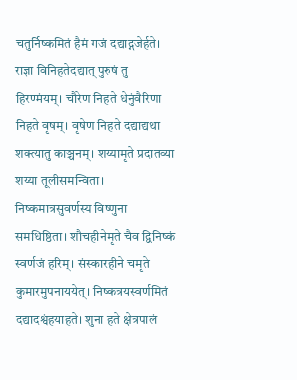चतुर्निष्कमितं हैमं गजं दद्याद्गजेर्हते। राज्ञा विनिहतेदद्यात् पुरुषं तु हिरण्मंयम्। चौरेण निहते धेनुंवैरिणा निहते वृषम्। वृषेण निहते दद्याद्यथा शक्त्यातु काञ्चनम्। शय्यामृते प्रदातव्या शय्या तूलीसमन्विता। निष्कमात्रसुवर्णस्य विष्णुना समधिष्ठिता। शौचहीनेमृते चैव द्विनिष्कं स्वर्णजं हरिम्। संस्कारहीने चमृते कुमारमुपनाययेत्। निष्कत्रयस्वर्णमितं दद्यादश्वंहयाहते। शुना हते क्षेत्रपालं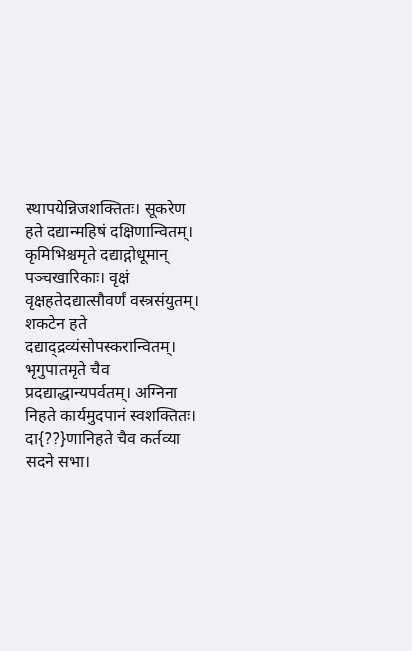स्थापयेन्निजशक्तितः। सूकरेण हते दद्यान्महिषं दक्षिणान्वितम्। कृमिभिश्चमृते दद्याद्गोधूमान् पञ्चखारिकाः। वृक्षं वृक्षहतेदद्यात्सौवर्णं वस्त्रसंयुतम्। शकटेन हते दद्याद्द्रव्यंसोपस्करान्वितम्। भृगुपातमृते चैव प्रदद्याद्धान्यपर्वतम्। अग्निना निहते कार्यमुदपानं स्वशक्तितः। दा{??}णानिहते चैव कर्तव्या सदने सभा।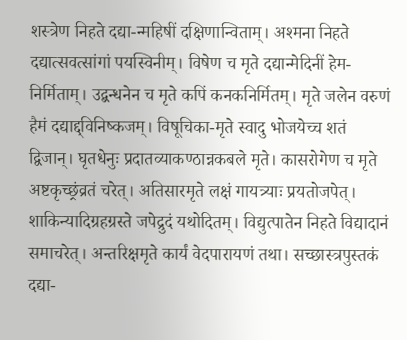शस्त्रेण निहते दद्या-न्महिषीं दक्षिणान्विताम्। अश्मना निहते दद्यात्सवत्सांगां पयस्विनीम्। विषेण च मृते दद्यान्मेदिनीं हेम-निर्मिताम्। उद्बन्धनेन च मृते कपिं कनकनिर्मितम्। मृते जलेन वरुणं हैमं दद्याद्द्विनिष्कजम्। विषूचिका-मृते स्वादु भोजयेच्च शतं द्विजान्। घृतधेनुः प्रदातव्याकण्ठान्नकबले मृते। कासरोगेण च मृते अष्टकृच्छ्रंव्रतं चरेत्। अतिसारमृते लक्षं गायत्र्याः प्रयतोजपेत्। शाकिन्यादिग्रहग्रस्ते जपेद्रुदं यथोदितम्। विद्युत्पातेन निहते विद्यादानं समाचरेत्। अन्तरिक्षमृते कार्यं वेदपारायणं तथा। सच्छास्त्रपुस्तकं दद्या-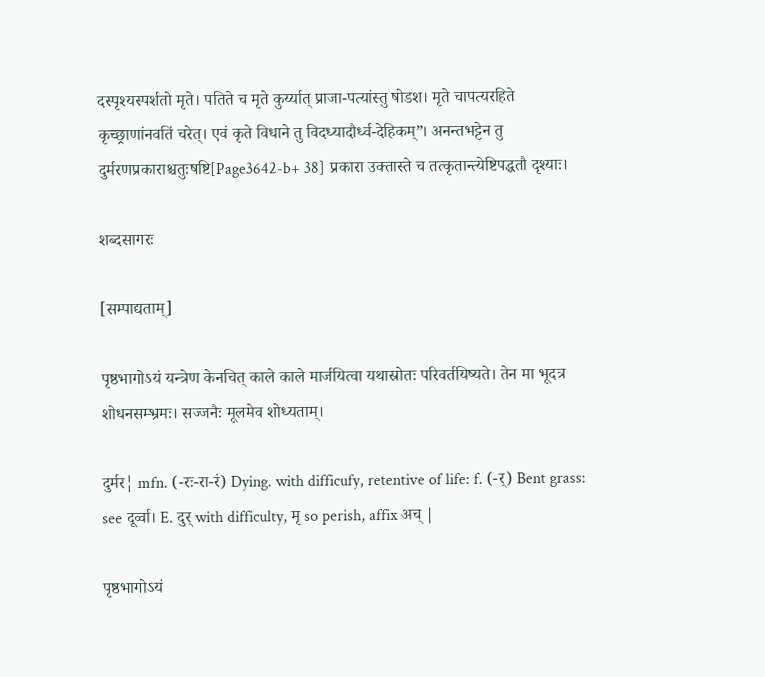दस्पृश्यस्पर्शतो मृते। पतिते च मृते कुर्य्यात् प्राजा-पत्यांस्तु षोडश। मृते चापत्यरहिते कृच्छ्राणांनवतिं चरेत्। एवं कृते विधाने तु विदध्यादौर्ध्व-देहिकम्”। अनन्तभट्टेन तु दुर्मरणप्रकाराश्चतुःषष्टि[Page3642-b+ 38] प्रकारा उक्तास्ते च तत्कृतान्त्येष्टिपद्धतौ दृश्याः।

शब्दसागरः

[सम्पाद्यताम्]

पृष्ठभागोऽयं यन्त्रेण केनचित् काले काले मार्जयित्वा यथास्रोतः परिवर्तयिष्यते। तेन मा भूदत्र शोधनसम्भ्रमः। सज्जनैः मूलमेव शोध्यताम्।

दुर्मर¦ mfn. (-रः-रा-रं) Dying. with difficufy, retentive of life: f. (-र्) Bent grass: see दूर्व्वा। E. दुर् with difficulty, मृ so perish, affix अच् |

पृष्ठभागोऽयं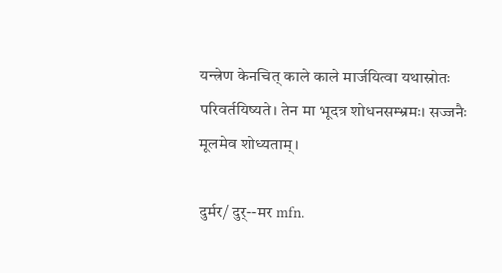यन्त्रेण केनचित् काले काले मार्जयित्वा यथास्रोतः परिवर्तयिष्यते। तेन मा भूदत्र शोधनसम्भ्रमः। सज्जनैः मूलमेव शोध्यताम्।

दुर्मर/ दुर्--मर mfn.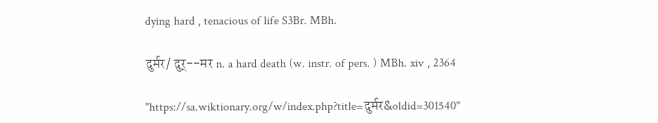dying hard , tenacious of life S3Br. MBh.

दुर्मर/ दुर्--मर n. a hard death (w. instr. of pers. ) MBh. xiv , 2364

"https://sa.wiktionary.org/w/index.php?title=दुर्मर&oldid=301540"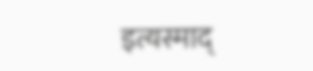इत्यस्माद्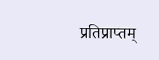प्रतिप्राप्तम्